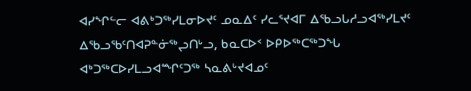ᐊᓯᖏᓪᓕ ᐊᕕᒃᑐᖅᓯᒪᓂᐅᔪᑦ ᓄᓇᐃᑦ ᓯᓚᕐᔪᐊᒥ ᐃᖃᓗᒐᓱᓗᐊᖅᓯᒪᔪᑦ ᐃᖃᓗᖃᑦᑎᐊᕈᓐᓃᖅᖢᑎᒡᓗ, ᑲᓇᑕᐅᑉ ᐅᑭᐅᖅᑕᖅᑐᖓ ᐊᒃᑐᖅᑕᐅᓯᒪᓗᐊᙱᑦᑐᖅ ᓴᓇᕕᒡᔪᐊᓄᑦ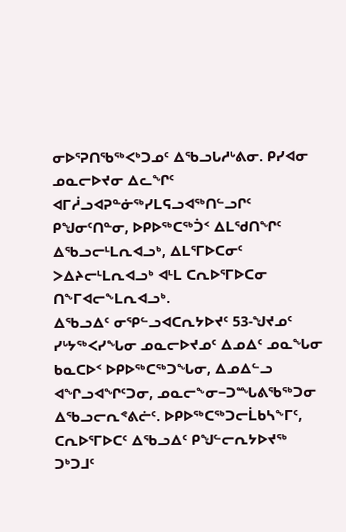ᓂᐅᕐᕈᑎᖃᖅᐸᒃᑐᓄᑦ ᐃᖃᓗᒐᓱᒡᕕᓂ. ᑭᓯᐊᓂ ᓄᓇᓕᐅᔪᓂ ᐃᓚᖏᑦ ᐊᒥᓲᓗᐊᕈᓐᓃᖅᓯᒪᕋᓗᐊᖅᑎᓪᓗᒋᑦ ᑭᖑᓂᑦᑎᓐᓂ, ᐅᑭᐅᖅᑕᖅᑑᑉ ᐃᒪᖁᑎᖏᑦ ᐃᖃᓗᓕᒻᒪᕆᐊᓗᒃ, ᐃᒪᕐᒥᐅᑕᓂᑦ ᐳᐃᔨᓕᒻᒪᕆᐊᓗᒃ ᐊᒻᒪ ᑕᕆᐅᕐᒥᐅᑕᓂ ᑎᖕᒥᐊᓕᖕᒪᕆᐊᓗᒃ.
ᐃᖃᓗᐃᑦ ᓂᕿᓪᓗᐊᑕᕆᔭᐅᔪᑦ 53-ᖑᔪᓄᑦ ᓯᒡᔭᖅᐸᓯᖓᓂ ᓄᓇᓕᐅᔪᓄᑦ ᐃᓄᐃᑦ ᓄᓇᖓᓂ ᑲᓇᑕᐅᑉ ᐅᑭᐅᖅᑕᖅᑐᖓᓂ, ᐃᓄᐃᓪᓗ ᐊᖏᓗᐊᖏᑦᑐᓂ, ᓄᓇᓕᖕᓂ−ᑐᙵᕕᖃᖅᑐᓂ ᐃᖃᓗᓕᕆᕝᕕᓖᑦ. ᐅᑭᐅᖅᑕᖅᑐᓕᒫᑲᓴᖕᒥᑦ, ᑕᕆᐅᕐᒥᐅᑕᑦ ᐃᖃᓗᐃᑦ ᑭᖑᓪᓕᕆᔭᐅᔪᖅ ᑐᒃᑐᒧᑦ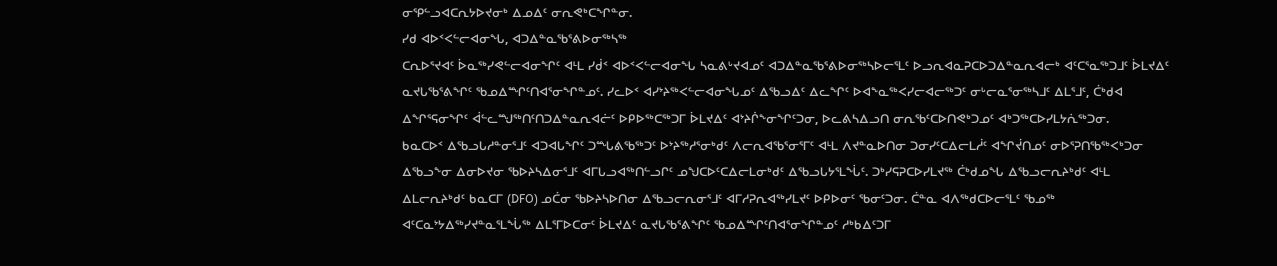ᓂᕿᓪᓗᐊᑕᕆᔭᐅᔪᓂᒃ ᐃᓄᐃᑦ ᓂᕆᕙᒃᑕᖏᓐᓂ.
ᓯᑯ ᐊᐅᑉᐸᓪᓕᐊᓂᖓ, ᐊᑐᐃᓐᓇᖃᕐᕕᐅᓂᖅᓴᖅ
ᑕᕆᐅᕐᔪᐊᑦ ᐆᓇᖅᓯᕙᓪᓕᐊᓂᖏᑦ ᐊᒻᒪ ᓯᑰᑉ ᐊᐅᑉᐸᓪᓕᐊᓂᖓ ᓴᓇᕕᒡᔪᐊᓄᑦ ᐊᑐᐃᓐᓇᖃᕐᕕᐅᓂᖅᓴᐅᓕᕐᒪᑦ ᐅᓗᕆᐊᓇᕈᑕᐅᑐᐃᓐᓇᕆᐊᓕᒃ ᐊᑦᑕᕐᓇᖅᑐᒧᑦ ᐆᒪᔪᐃᑦ ᓇᔪᒐᖃᕐᕕᖏᑦ ᖃᓄᐃᙱᑦᑎᐊᕐᓂᖏᓐᓄᑦ. ᓯᓚᐅᑉ ᐊᓯᔾᔨᖅᐸᓪᓕᐊᓂᖓᓄᑦ ᐃᖃᓗᐃᑦ ᐃᓚᖏᑦ ᐅᐊᖕᓇᖅᐸᓯᓕᐊᓕᖅᑐᑦ ᓂᒡᓕᓇᕐᓂᖅᓴᒧᑦ ᐃᒪᕐᒧᑦ, ᑖᒃᑯᐊ ᐃᖏᕐᕋᓂᖏᑦ ᐋᓪᓚᙳᖅᑎᑦᑎᑐᐃᓐᓇᕆᐊᓖᑦ ᐅᑭᐅᖅᑕᖅᑐᒥ ᐆᒪᔪᐃᑦ ᐊᔾᔨᒌᖕᓂᖏᑦᑐᓂ, ᐅᓚᕕᓴᐃᓗᑎ ᓂᕆᖃᑦᑕᐅᑎᕙᒃᑐᓄᑦ ᐊᒃᑐᖅᑕᐅᓯᒪᔭᕇᖅᑐᓂ.
ᑲᓇᑕᐅᑉ ᐃᖃᓗᒐᓱᓐᓂᕐᒧᑦ ᐊᑐᐊᒐᖏᑦ ᑐᙵᕕᖃᖅᑐᑦ ᐅᔾᔨᖅᓱᕐᓂᒃᑯᑦ ᐱᓕᕆᐊᖃᕐᓂᕐᒥᑦ ᐊᒻᒪ ᐱᔪᓐᓇᐅᑎᓂ ᑐᓂᓯᑦᑕᐃᓕᒪᓲᑦ ᐊᖏᔫᑎᓄᑦ ᓂᐅᕐᕈᑎᖃᖅᐸᒃᑐᓂ ᐃᖃᓗᖕᓂ ᐃᓂᐅᔪᓂ ᖃᐅᔨᓴᐃᓂᕐᒧᑦ ᐊᒥᒐᓗᐊᖅᑎᓪᓗᒋᑦ ᓄᖑᑕᐅᑦᑕᐃᓕᒪᓂᒃᑯᑦ ᐃᖃᓗᒐᔭᕐᒪᖔᑦ. ᑐᒃᓯᕋᕈᑕᐅᓯᒪᔪᖅ ᑖᒃᑯᓄᖓ ᐃᖃᓗᓕᕆᔨᒃᑯᑦ ᐊᒻᒪ ᐃᒪᓕᕆᔨᒃᑯᑦ ᑲᓇᑕᒥ (DFO) ᓄᑖᓂ ᖃᐅᔨᓴᐅᑎᓂ ᐃᖃᓗᓕᕆᓂᕐᒧᑦ ᐊᒥᓱᕈᕆᐊᖅᓯᒪᔪᑦ ᐅᑭᐅᓂᑦ ᖃᓂᑦᑐᓂ. ᑖᓐᓇ ᐊᐱᖅᑯᑕᐅᓕᕐᒪᑦ ᖃᓄᖅ ᐊᑦᑕᓇᔾᔭᐃᖅᓯᔪᓐᓇᕐᒪᖔᖅ ᐃᒪᕐᒥᐅᑕᓂᑦ ᐆᒪᔪᐃᑦ ᓇᔪᒐᖃᕐᕕᖏᑦ ᖃᓄᐃᙱᑦᑎᐊᕐᓂᖏᓐᓄᑦ ᓱᒃᑲᐃᑦᑐᒥ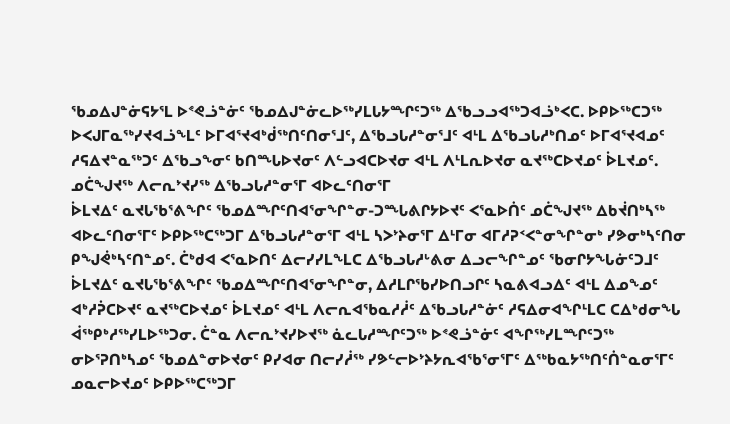ᖃᓄᐃᒍᓐᓃᕋᔭᕐᒪ ᐅᕝᕙᓘᓐᓃᑦ ᖃᓄᐃᒍᓐᓃᓚᐅᖅᓯᒪᒐᔭᙱᑦᑐᖅ ᐃᖃᓗᓗᐊᖅᑐᐊᓘᒃᐸᑕ. ᐅᑭᐅᖅᑕᑐᖅ ᐅᐸᒍᒥᓇᖅᓯᔪᐊᓘᖕᒪᑦ ᐅᒥᐊᕐᔪᐊᒃᑰᖅᑎᑦᑎᓂᕐᒧᑦ, ᐃᖃᓗᒐᓱᓐᓂᕐᒧᑦ ᐊᒻᒪ ᐃᖃᓗᒐᓱᒃᑎᓄᑦ ᐅᒥᐊᕐᔪᐊᓄᑦ ᓱᕋᐃᔪᓐᓇᖅᑐᑦ ᐃᖃᓗᖕᓂᑦ ᑲᑎᙵᐅᔪᓂᑦ ᐱᓪᓗᐊᑕᐅᔪᓂ ᐊᒻᒪ ᐱᒻᒪᕆᐅᔪᓂ ᓇᔪᖅᑕᐅᔪᓄᑦ ᐆᒪᔪᓄᑦ.
ᓄᑖᖑᔪᖅ ᐱᓕᕆᔾᔪᓯᖅ ᐃᖃᓗᒐᓱᓐᓂᕐᒥ ᐊᐅᓚᑦᑎᓂᕐᒥ
ᐆᒪᔪᐃᑦ ᓇᔪᒐᖃᕐᕕᖏᑦ ᖃᓄᐃᙱᑦᑎᐊᕐᓂᖏᓐᓂ-ᑐᙵᕕᒋᔭᐅᔪᑦ ᐸᕐᓇᐅᑏᑦ ᓄᑖᖑᔪᖅ ᐃᑲᔫᑎᒃᓴᖅ ᐊᐅᓚᑦᑎᓂᕐᒥᑦ ᐅᑭᐅᖅᑕᖅᑐᒥ ᐃᖃᓗᒐᓱᓐᓂᕐᒥ ᐊᒻᒪ ᓴᐳᔾᔨᓂᕐᒥ ᐃᒻᒥᓂ ᐊᒥᓱᕈᑉᐸᓐᓂᖏᓐᓂᒃ ᓯᕗᓂᒃᓴᑦᑎᓂ ᑭᖑᕚᒃᓴᑦᑎᓐᓄᑦ. ᑖᒃᑯᐊ ᐸᕐᓇᐅᑎᑦ ᐃᓕᓯᓯᒪᖕᒪᑕ ᐃᖃᓗᒐᓱᒡᕕᓂ ᐃᓗᓕᖏᓐᓄᑦ ᖃᓂᒋᔭᖓᓃᑦᑐᒧᑦ ᐆᒪᔪᐃᑦ ᓇᔪᒐᖃᕐᕕᖏᑦ ᖃᓄᐃᙱᑦᑎᐊᕐᓂᖏᓐᓂ, ᐃᓱᒪᒋᖃᓯᐅᑎᓗᒋᑦ ᓴᓇᕕᐊᓗᐃᑦ ᐊᒻᒪ ᐃᓄᖕᓄᑦ ᐊᒃᓱᕉᑕᐅᔪᑦ ᓇᔪᖅᑕᐅᔪᓄᑦ ᐆᒪᔪᓄᑦ ᐊᒻᒪ ᐱᓕᕆᐊᖃᓇᓱᓲᑦ ᐃᖃᓗᒐᓱᓐᓃᑦ ᓱᕋᐃᓂᐊᖏᒻᒪᑕ ᑕᐃᒃᑯᓂᖓ ᐋᖅᑭᒃᓱᖅᓯᒪᐅᖅᑐᓂ. ᑖᓐᓇ ᐱᓕᕆᔾᔪᓯᐅᔪᖅ ᓈᓚᒐᓱᙱᑦᑐᖅ ᐅᕝᕙᓘᓐᓃᑦ ᐊᖏᖅᓯᒪᙱᑦᑐᖅ ᓂᐅᕐᕈᑎᒃᓴᓄᑦ ᖃᓄᐃᓐᓂᐅᔪᓂᑦ ᑭᓯᐊᓂ ᑎᓕᓯᓲᖅ ᓯᕗᓪᓕᐅᔾᔨᔭᕆᐊᖃᕐᓂᕐᒥᑦ ᐃᖅᑲᓇᔭᖅᑎᑦᑏᓐᓇᓂᕐᒥᑦ ᓄᓇᓕᐅᔪᓄᑦ ᐅᑭᐅᖅᑕᖅᑐᒥ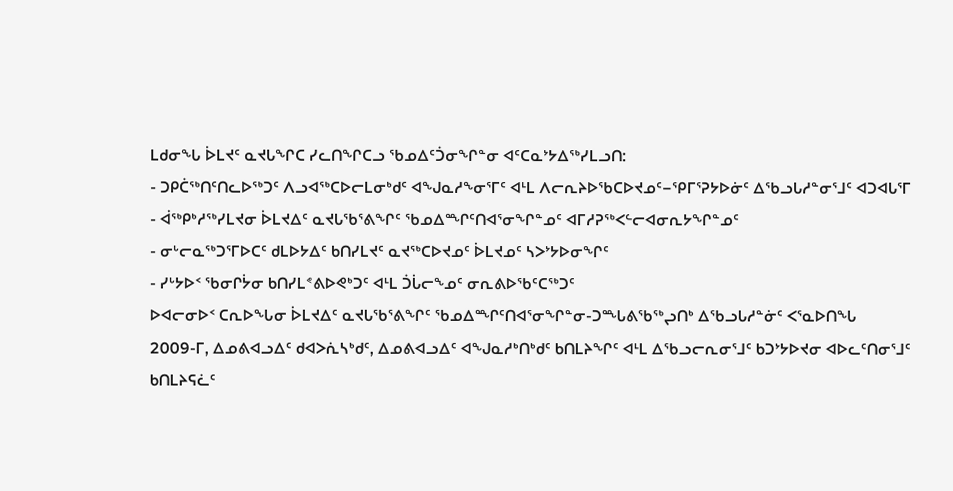ᒪᑯᓂᖓ ᐆᒪᔪᑦ ᓇᔪᒐᖏᑕ ᓯᓚᑎᖏᑕᓗ ᖃᓄᐃᑦᑑᓂᖏᓐᓂ ᐊᑦᑕᓇᔾᔭᐃᖅᓯᒪᓗᑎ:
- ᑐᑭᑖᖅᑎᑦᑎᓚᐅᖅᑐᑦ ᐱᓗᐊᖅᑕᐅᓕᒪᓂᒃᑯᑦ ᐊᖑᓇᓱᖕᓂᕐᒥᑦ ᐊᒻᒪ ᐱᓕᕆᔨᐅᖃᑕᐅᔪᓄᑦ−ᕿᒥᕐᕈᔭᐅᓃᑦ ᐃᖃᓗᒐᓱᓐᓂᕐᒧᑦ ᐊᑐᐊᒐᕐᒥ
- ᐋᖅᑭᒃᓱᖅᓯᒪᔪᓂ ᐆᒪᔪᐃᑦ ᓇᔪᒐᖃᕐᕕᖏᑦ ᖃᓄᐃᙱᑦᑎᐊᕐᓂᖏᓐᓄᑦ ᐊᒥᓱᕈᖅᐸᓪᓕᐊᓂᕆᔭᖏᓐᓄᑦ
- ᓂᒡᓕᓇᖅᑐᕐᒥᐅᑕᑦ ᑯᒪᐅᔭᐃᑦ ᑲᑎᓯᒪᔪᑦ ᓇᔪᖅᑕᐅᔪᓄᑦ ᐆᒪᔪᓄᑦ ᓴᐳᔾᔭᐅᓂᖏᑦ
- ᓯᒡᔭᐅᑉ ᖃᓂᒋᔮᓂ ᑲᑎᓯᒪᕝᕕᐅᕙᒃᑐᑦ ᐊᒻᒪ ᑑᒑᓕᖕᓄᑦ ᓂᕆᕕᐅᖃᑦᑕᖅᑐᑦ
ᐅᐊᓕᓂᐅᑉ ᑕᕆᐅᖓᓂ ᐆᒪᔪᐃᑦ ᓇᔪᒐᖃᕐᕕᖏᑦ ᖃᓄᐃᙱᑦᑎᐊᕐᓂᖏᓐᓂ-ᑐᙵᕕᖃᖅᖢᑎᒃ ᐃᖃᓗᒐᓱᓐᓃᑦ ᐸᕐᓇᐅᑎᖓ
2009-ᒥ, ᐃᓄᕕᐊᓗᐃᑦ ᑯᐊᐳᕇᓴᒃᑯᑦ, ᐃᓄᕕᐊᓗᐃᑦ ᐊᖑᓇᓱᒃᑎᒃᑯᑦ ᑲᑎᒪᔨᖏᑦ ᐊᒻᒪ ᐃᖃᓗᓕᕆᓂᕐᒧᑦ ᑲᑐᔾᔭᐅᔪᓂ ᐊᐅᓚᑦᑎᓂᕐᒧᑦ ᑲᑎᒪᔨᕋᓛᑦ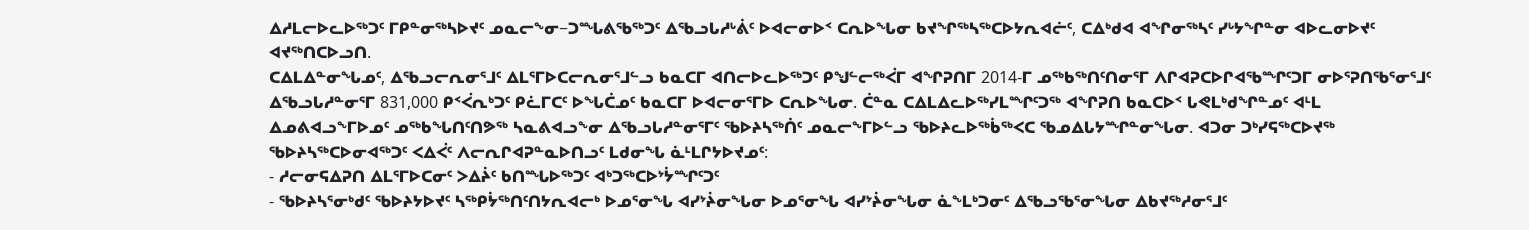ᐃᓱᒪᓕᐅᓚᐅᖅᑐᑦ ᒥᑭᓐᓂᖅᓴᐅᔪᑦ ᓄᓇᓕᖕᓂ−ᑐᙵᕕᖃᖅᑐᑦ ᐃᖃᓗᒐᓱᒡᕖᑦ ᐅᐊᓕᓂᐅᑉ ᑕᕆᐅᖓᓂ ᑲᔪᖏᖅᓴᖅᑕᐅᔭᕆᐊᓖᑦ, ᑕᐃᒃᑯᐊ ᐊᖏᓂᖅᓴᑦ ᓯᒡᔭᖏᓐᓂ ᐊᐅᓚᓂᐅᔪᑦ ᐊᔪᖅᑎᑕᐅᓗᑎ.
ᑕᐃᒪᐃᓐᓂᖓᓄᑦ, ᐃᖃᓗᓕᕆᓂᕐᒧᑦ ᐃᒪᕐᒥᐅᑕᓕᕆᓂᕐᒧᓪᓗ ᑲᓇᑕᒥ ᐊᑎᓕᐅᓚᐅᖅᑐᑦ ᑭᖑᓪᓕᖅᐹᒥ ᐊᖏᕈᑎᒥ 2014-ᒥ ᓄᖅᑲᖅᑎᑦᑎᓂᕐᒥ ᐱᒋᐊᕈᑕᐅᒋᐊᖃᙱᑦᑐᒥ ᓂᐅᕐᕈᑎᖃᕐᓂᕐᒧᑦ ᐃᖃᓗᒐᓱᓐᓂᕐᒥ 831,000 ᑭᑉᐹᕆᒃᑐᑦ ᑭᓛᒥᑕᑦ ᐅᖓᑖᓄᑦ ᑲᓇᑕᒥ ᐅᐊᓕᓂᕐᒥᐅ ᑕᕆᐅᖓᓂ. ᑖᓐᓇ ᑕᐃᒪᐃᓚᐅᖅᓯᒪᙱᑦᑐᖅ ᐊᖏᕈᑎ ᑲᓇᑕᐅᑉ ᒐᕙᒪᒃᑯᖏᓐᓄᑦ ᐊᒻᒪ ᐃᓄᕕᐊᓗᖕᒥᐅᓄᑦ ᓄᖅᑲᖓᑎᑦᑎᕗᖅ ᓴᓇᕕᐊᓗᖕᓂ ᐃᖃᓗᒐᓱᓐᓂᕐᒥᑦ ᖃᐅᔨᓴᖅᑏᑦ ᓄᓇᓕᖕᒥᐅᓪᓗ ᖃᐅᔨᓚᐅᖅᑳᖅᐸᑕ ᖃᓄᐃᒐᔭᙱᓐᓂᖓᓂ. ᐊᑐᓂ ᑐᒃᓯᕋᖅᑕᐅᔪᖅ ᖃᐅᔨᓴᖅᑕᐅᓂᐊᖅᑐᑦ ᐸᐃᐹᑦ ᐱᓕᕆᒋᐊᕈᓐᓇᐅᑎᓗᑦ ᒪᑯᓂᖓ ᓈᒻᒪᒋᔭᐅᔪᓄᑦ:
- ᓱᓕᓂᕋᐃᕈᑎ ᐃᒪᕐᒥᐅᑕᓂᑦ ᐳᐃᔩᑦ ᑲᑎᙵᐅᖅᑐᑦ ᐊᒃᑐᖅᑕᐅᔾᔮᙱᑦᑐᑦ
- ᖃᐅᔨᓴᕐᓂᒃᑯᑦ ᖃᐅᔨᔭᐅᔪᑦ ᓴᖅᑭᔮᖅᑎᑦᑎᔭᕆᐊᓕᒃ ᐅᓄᕐᓂᖓ ᐊᓯᔾᔩᓂᖓᓂ ᐅᓄᕐᓂᖓ ᐊᓯᔾᔩᓂᖓᓂ ᓈᖕᒪᒃᑐᓂᑦ ᐃᖃᓗᖃᕐᓂᖓᓂ ᐃᑲᔪᖅᓱᓂᕐᒧᑦ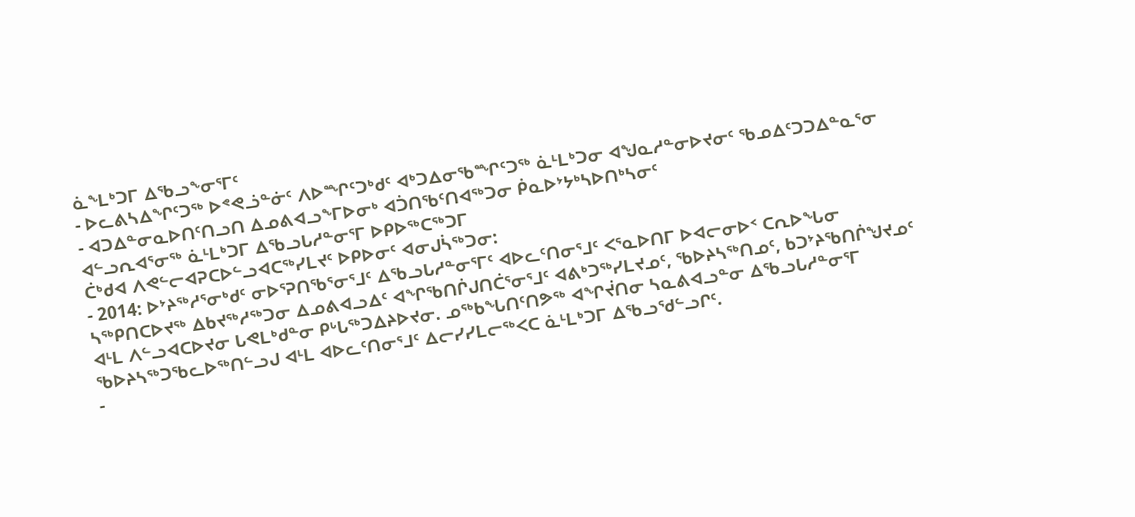ᓈᖕᒪᒃᑐᒥ ᐃᖃᓗᖕᓂᕐᒥᑦ
- ᐅᓚᕕᓴᐃᖏᑦᑐᖅ ᐅᕝᕙᓘᓐᓃᑦ ᐱᐅᙱᑦᑐᒃᑯᑦ ᐊᒃᑐᐃᓂᖃᙱᑦᑐᖅ ᓈᒻᒪᒃᑐᓂ ᐊᖑᓇᓱᓐᓂᐅᔪᓂᑦ ᖃᓄᐃᑦᑐᑐᐃᓐᓇᕐᓂ
- ᐊᑐᐃᓐᓂᓇᐅᑎᑦᑎᓗᑎ ᐃᓄᕕᐊᓗᖕᒥᐅᓂᒃ ᐊᑑᑎᖃᑦᑎᐊᖅᑐᓂ ᑮᓇᐅᔾᔭᒃᓴᐅᑎᒃᓴᓂᑦ
ᐊᓪᓗᕆᐊᕐᓂᖅ ᓈᒻᒪᒃᑐᒥ ᐃᖃᓗᒐᓱᓐᓂᕐᒥ ᐅᑭᐅᖅᑕᖅᑐᒥ
ᑖᒃᑯᐊ ᐱᕙᓪᓕᐊᕈᑕᐅᓪᓗᐊᑕᖅᓯᒪᔪᑦ ᐅᑭᐅᓂᑦ ᐊᓂᒍᓵᖅᑐᓂ:
- 2014: ᐅᔾᔨᖅᓱᕐᓂᒃᑯᑦ ᓂᐅᕐᕈᑎᖃᕐᓂᕐᒧᑦ ᐃᖃᓗᒐᓱᓐᓂᕐᒥᑦ ᐊᐅᓚᑦᑎᓂᕐᒧᑦ ᐸᕐᓇᐅᑎᒥ ᐅᐊᓕᓂᐅᑉ ᑕᕆᐅᖓᓂ ᓴᖅᑭᑎᑕᐅᔪᖅ ᐃᑲᔪᖅᓱᖅᑐᓂ ᐃᓄᕕᐊᓗᐃᑦ ᐊᖏᖃᑎᒌᒍᑎᑖᕐᓂᕐᒧᑦ ᐊᕕᒃᑐᖅᓯᒪᔪᓄᑦ, ᖃᐅᔨᓴᖅᑎᓄᑦ, ᑲᑐᔾᔨᖃᑎᒌᖑᔪᓄᑦ ᐊᒻᒪ ᐱᓪᓗᐊᑕᐅᔪᓂ ᒐᕙᒪᒃᑯᓐᓂ ᑭᒡᒐᖅᑐᐃᔨᐅᔪᓂ. ᓄᖅᑲᖓᑎᑦᑎᕗᖅ ᐊᖏᔫᑎᓂ ᓴᓇᕕᐊᓗᓐᓂ ᐃᖃᓗᒐᓱᓐᓂᕐᒥ ᖃᐅᔨᓴᖅᑐᖃᓚᐅᖅᑎᓪᓗᒍ ᐊᒻᒪ ᐊᐅᓚᑦᑎᓂᕐᒧᑦ ᐃᓕᓯᓯᒪᓕᖅᐸᑕ ᓈᒻᒪᒃᑐᒥ ᐃᖃᓗᖁᓪᓗᒋᑦ.
-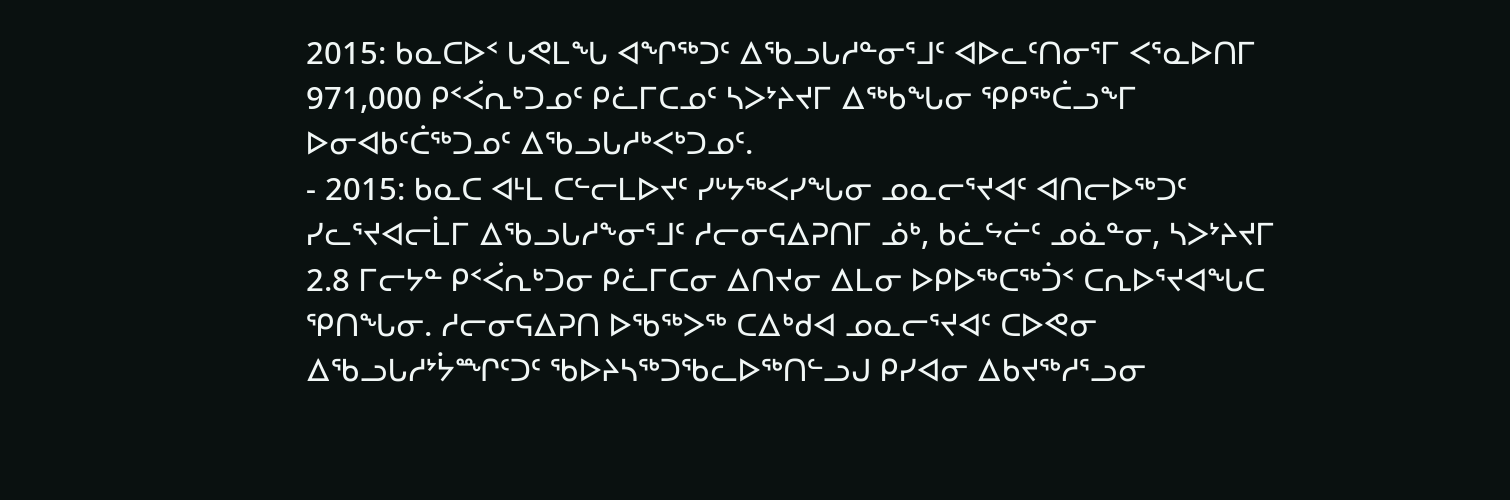2015: ᑲᓇᑕᐅᑉ ᒐᕙᒪᖓ ᐊᖏᖅᑐᑦ ᐃᖃᓗᒐᓱᓐᓂᕐᒧᑦ ᐊᐅᓚᑦᑎᓂᕐᒥ ᐸᕐᓇᐅᑎᒥ 971,000 ᑭᑉᐹᕆᒃᑐᓄᑦ ᑭᓛᒥᑕᓄᑦ ᓴᐳᔾᔨᔪᒥ ᐃᖅᑲᖓᓂ ᕿᑭᖅᑖᓗᖕᒥ ᐅᓂᐊᑲᑦᑖᖅᑐᓄᑦ ᐃᖃᓗᒐᓱᒃᐸᒃᑐᓄᑦ.
- 2015: ᑲᓇᑕ ᐊᒻᒪ ᑕᓪᓕᒪᐅᔪᑦ ᓯᒡᔭᖅᐸᓯᖓᓂ ᓄᓇᓕᕐᔪᐊᑦ ᐊᑎᓕᐅᖅᑐᑦ ᓯᓚᕐᔪᐊᓕᒫᒥ ᐃᖃᓗᒐᓱᖕᓂᕐᒧᑦ ᓱᓕᓂᕋᐃᕈᑎᒥ ᓅᒃ, ᑲᓛᖦᓖᑦ ᓄᓈᓐᓂ, ᓴᐳᔾᔨᔪᒥ 2.8 ᒥᓕᔭᓐ ᑭᑉᐹᕆᒃᑐᓂ ᑭᓛᒥᑕᓂ ᐃᑎᔪᓂ ᐃᒪᓂ ᐅᑭᐅᖅᑕᖅᑑᑉ ᑕᕆᐅᕐᔪᐊᖓᑕ ᕿᑎᖓᓂ. ᓱᓕᓂᕋᐃᕈᑎ ᐅᖃᖅᐳᖅ ᑕᐃᒃᑯᐊ ᓄᓇᓕᕐᔪᐊᑦ ᑕᐅᕙᓂ ᐃᖃᓗᒐᓱᔾᔮᙱᑦᑐᑦ ᖃᐅᔨᓴᖅᑐᖃᓚᐅᖅᑎᓪᓗᒍ ᑭᓯᐊᓂ ᐃᑲᔪᖅᓱᕐᓗᓂ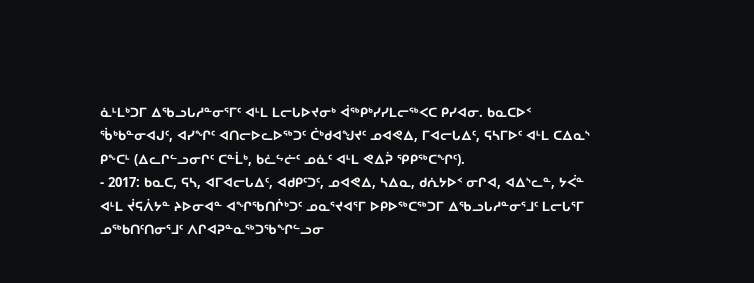ᓈᒻᒪᒃᑐᒥ ᐃᖃᓗᒐᓱᓐᓂᕐᒥᑦ ᐊᒻᒪ ᒪᓕᒐᐅᔪᓂᒃ ᐋᖅᑭᒃᓯᓯᒪᓕᖅᐸᑕ ᑭᓯᐊᓂ. ᑲᓇᑕᐅᑉ ᖄᒃᑲᓐᓂᐊᒍᑦ, ᐊᓯᖏᑦ ᐊᑎᓕᐅᓚᐅᖅᑐᑦ ᑖᒃᑯᐊᖑᔪᑦ ᓄᐊᕙᐃ, ᒥᐊᓕᒐᐃᑦ, ᕋᓴᒥᐅᑦ ᐊᒻᒪ ᑕᐃᓇᔅ ᑭᖕᑕᒻ (ᐃᓚᒋᓪᓗᓂᒋᑦ ᑕᓐᒫᒃ, ᑲᓛᖦᓖᑦ ᓄᓈᑦ ᐊᒻᒪ ᕙᐃᕉ ᕿᑭᖅᑕᖏᑦ).
- 2017: ᑲᓇᑕ, ᕋᓴ, ᐊᒥᐊᓕᒐᐃᑦ, ᐊᑯᑭᑦᑐᑦ, ᓄᐊᕙᐃ, ᓴᐃᓇ, ᑯᕇᔭᐅᑉ ᓂᒋᐊ, ᐊᐃᔅᓚᓐ, ᔭᐹᓐ ᐊᒻᒪ ᔫᕋᐲᔭᓐ ᔨᐅᓂᐊᓐ ᐊᖏᖃᑎᒌᒃᑐᑦ ᓄᓇᕐᔪᐊᕐᒥ ᐅᑭᐅᖅᑕᖅᑐᒥ ᐃᖃᓗᒐᓱᓐᓂᕐᒧᑦ ᒪᓕᒐᕐᒥ ᓄᖅᑲᑎᑦᑎᓂᕐᒧᑦ ᐱᒋᐊᕈᓐᓇᖅᑐᖃᖏᓪᓗᓂ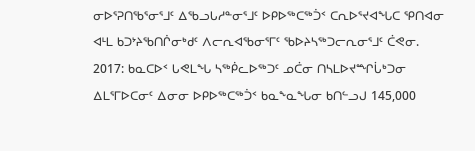ᓂᐅᕐᕈᑎᖃᕐᓂᕐᒧᑦ ᐃᖃᓗᒐᓱᓐᓂᕐᒧᑦ ᐅᑭᐅᖅᑕᖅᑑᑉ ᑕᕆᐅᕐᔪᐊᖓᑕ ᕿᑎᐊᓂ ᐊᒻᒪ ᑲᑐᔾᔨᖃᑎᒌᓂᒃᑯᑦ ᐱᓕᕆᐊᖃᓂᕐᒥᑦ ᖃᐅᔨᓴᖅᑐᓕᕆᓂᕐᒧᑦ ᑖᕙᓂ.
2017: ᑲᓇᑕᐅᑉ ᒐᕙᒪᖓ ᓴᖅᑮᓚᐅᖅᑐᑦ ᓄᑖᓂ ᑎᓴᒪᐅᔪᙱᒑᒃᑐᓂ ᐃᒪᕐᒥᐅᑕᓂᑦ ᐃᓂᓂ ᐅᑭᐅᖅᑕᖅᑑᑉ ᑲᓇᖕᓇᖓᓂ ᑲᑎᓪᓗᒍ 145,000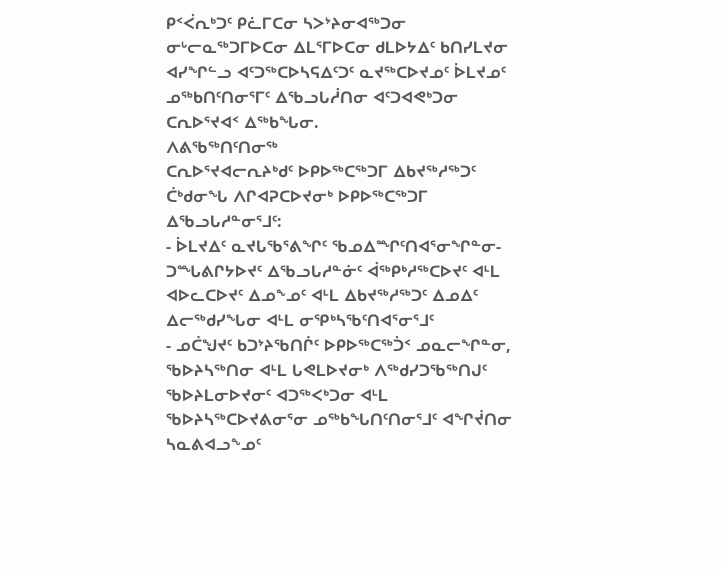ᑭᑉᐹᕆᒃᑐᑦ ᑭᓛᒥᑕᓂ ᓴᐳᔾᔨᓂᐊᖅᑐᓂ ᓂᒡᓕᓇᖅᑐᒥᐅᑕᓂ ᐃᒪᕐᒥᐅᑕᓂ ᑯᒪᐅᔭᐃᑦ ᑲᑎᓯᒪᔪᓂ ᐊᓯᖏᓪᓗ ᐊᑦᑐᖅᑕᐅᓴᕋᐃᑦᑐᑦ ᓇᔪᖅᑕᐅᔪᓄᑦ ᐆᒪᔪᓄᑦ ᓄᖅᑲᑎᑦᑎᓂᕐᒥᑦ ᐃᖃᓗᒐᓲᑎᓂ ᐊᑦᑐᐊᕙᒃᑐᓂ ᑕᕆᐅᕐᔪᐊᑉ ᐃᖅᑲᖓᓂ.
ᐱᕕᖃᖅᑎᑦᑎᓂᖅ
ᑕᕆᐅᕐᔪᐊᓕᕆᔨᒃᑯᑦ ᐅᑭᐅᖅᑕᖅᑐᒥ ᐃᑲᔪᖅᓱᖅᑐᑦ ᑖᒃᑯᓂᖓ ᐱᒋᐊᕈᑕᐅᔪᓂᒃ ᐅᑭᐅᖅᑕᖅᑐᒥ ᐃᖃᓗᒐᓱᓐᓂᕐᒧᑦ:
- ᐆᒪᔪᐃᑦ ᓇᔪᒐᖃᕐᕕᖏᑦ ᖃᓄᐃᙱᑦᑎᐊᕐᓂᖏᓐᓂ-ᑐᙵᕕᒋᔭᐅᔪᑦ ᐃᖃᓗᒐᓱᓐᓃᑦ ᐋᖅᑭᒃᓱᖅᑕᐅᔪᑦ ᐊᒻᒪ ᐊᐅᓚᑕᐅᔪᑦ ᐃᓄᖕᓄᑦ ᐊᒻᒪ ᐃᑲᔪᖅᓱᖅᑐᑦ ᐃᓄᐃᑦ ᐃᓕᖅᑯᓯᖓᓂ ᐊᒻᒪ ᓂᕿᒃᓴᖃᑦᑎᐊᕐᓂᕐᒧᑦ
- ᓄᑖᖑᔪᑦ ᑲᑐᔾᔨᖃᑎᒌᑦ ᐅᑭᐅᖅᑕᖅᑑᑉ ᓄᓇᓕᖏᓐᓂ, ᖃᐅᔨᓴᖅᑎᓂ ᐊᒻᒪ ᒐᕙᒪᐅᔪᓂᒃ ᐱᖅᑯᓯᑐᖃᖅᑎᒍᑦ ᖃᐅᔨᒪᓂᐅᔪᓂᑦ ᐊᑐᖅᐸᒃᑐᓂ ᐊᒻᒪ ᖃᐅᔨᓴᖅᑕᐅᔪᕕᓂᕐᓂ ᓄᖅᑲᖓᑎᑦᑎᓂᕐᒧᑦ ᐊᖏᔫᑎᓂ ᓴᓇᕕᐊᓗᖕᓄᑦ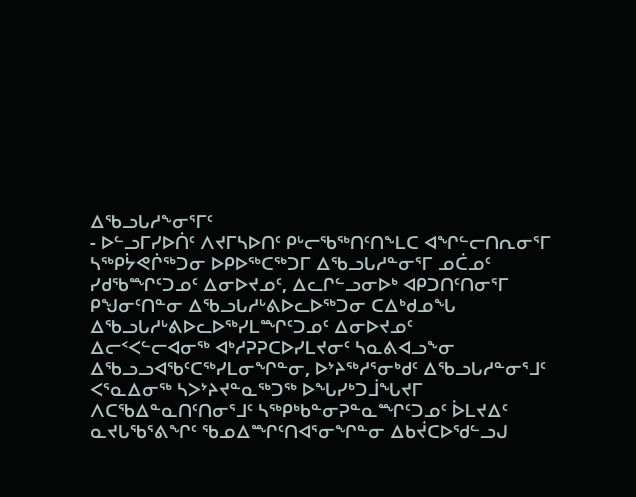ᐃᖃᓗᒐᓱᖕᓂᕐᒥᑦ
- ᐅᓪᓗᒥᓯᐅᑏᑦ ᐱᔪᒥᓴᐅᑎᑦ ᑭᒡᓕᖃᖅᑎᑦᑎᖕᒪᑕ ᐊᖏᓪᓕᑎᕆᓂᕐᒥ ᓴᖅᑭᔮᕙᒌᖅᑐᓂ ᐅᑭᐅᖅᑕᖅᑐᒥ ᐃᖃᓗᒐᓱᓐᓂᕐᒥ ᓄᑖᓄᑦ ᓯᑯᖃᙱᑦᑐᓄᑦ ᐃᓂᐅᔪᓄᑦ, ᐃᓚᒋᓪᓗᓂᐅᒃ ᐊᑭᑐᑎᑦᑎᓂᕐᒥ ᑭᖑᓂᑦᑎᓐᓂ ᐃᖃᓗᒐᓱᒡᕕᐅᓚᐅᖅᑐᓂ ᑕᐃᒃᑯᓄᖓ ᐃᖃᓗᒐᓱᒡᕕᐅᓚᐅᖅᓯᒪᙱᑦᑐᓄᑦ ᐃᓂᐅᔪᓄᑦ
ᐃᓕᑉᐸᓪᓕᐊᓂᖅ ᐊᒃᓱᕈᕈᑕᐅᓯᒪᔪᓂᑦ ᓴᓇᕕᐊᓗᖕᓂ ᐃᖃᓗᓗᐊᖃᑦᑕᖅᓯᒪᓂᖏᓐᓂ, ᐅᔾᔨᖅᓱᕐᓂᒃᑯᑦ ᐃᖃᓗᒐᓱᓐᓂᕐᒧᑦ ᐸᕐᓇᐃᓂᖅ ᓴᐳᔾᔨᔪᓐᓇᖅᑐᖅ ᐅᖓᓯᒃᑐᒨᖓᔪᒥ ᐱᑕᖃᐃᓐᓇᑎᑦᑎᓂᕐᒧᑦ ᓴᖅᑭᒃᑲᓐᓂᕈᓐᓇᙱᑦᑐᓄᑦ ᐆᒪᔪᐃᑦ ᓇᔪᒐᖃᕐᕕᖏᑦ ᖃᓄᐃᙱᑦᑎᐊᕐᓂᖏᓐᓂ ᐃᑲᔫᑕᐅᖁᓪᓗᒍ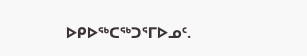ᐅᑭᐅᖅᑕᖅᑐᕐᒥᐅᓄᑦ.